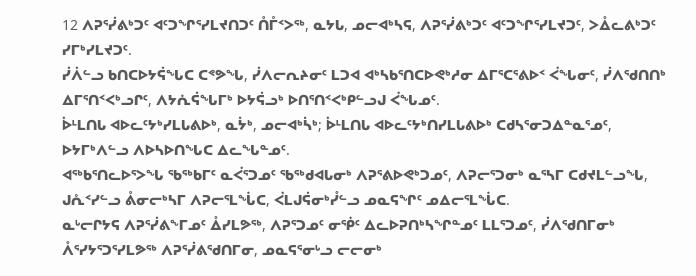12 ᐱᕈᕐᓰᕕᒃᑐᑦ ᐊᑦᑐᖏᕐᓯᒪᔪᑎᑐᑦ ᑍᒤᑉᐳᖅ, ᓇᔭᒐ, ᓄᓕᐊᒃᓴᕋ, ᐱᕈᕐᓰᕕᒃᑐᑦ ᐊᑦᑐᖏᕐᓯᒪᔪᑐᑦ, ᐳᐂᓚᕕᒃᑐᑦ ᓯᒥᒃᓯᒪᔪᑐᑦ.
ᓰᐲᓪᓗ ᑲᑎᑕᐅᔭᕌᖓᑕ ᑕᕝᕗᖓ, ᓰᐱᓕᕆᔨᓂᑦ ᒪᑐᐊ ᐊᒃᓴᑲᕐᑎᑕᐅᕙᒃᓱᓂ ᐃᒥᕐᑕᕐᕕᐅᑉ ᐹᖓᓂᑦ, ᓰᐱᖁᑎᑎᒃ ᐃᒥᕐᑎᑉᐸᒃᓗᒋᑦ, ᐱᔭᕇᕌᖓᒥᒃ ᐅᔭᕌᓗᒃ ᐅᑎᕐᑎᑉᐸᒃᑭᓪᓗᒍ ᐹᖓᓄᑦ.
ᐆᒻᒪᑎᒐ ᐊᐅᓚᑦᔭᒃᓯᒪᒐᕕᐅᒃ, ᓇᔮᒃ, ᓄᓕᐊᒃᓵᒃ; ᐆᒻᒪᑎᒐ ᐊᐅᓚᑦᔭᒃᑎᓯᒪᒐᕕᐅᒃ ᑕᑯᓴᕐᓂᑐᐃᓐᓇᕐᓄᑦ, ᐅᔭᒥᒃᐱᓪᓗ ᐱᐅᓴᐅᑎᖓᑕ ᐃᓚᖓᓐᓄᑦ.
ᐊᖅᑲᕐᑎᓚᐅᕐᐳᖓ ᖃᖅᑲᒥᑦ ᓇᐹᕐᑐᓄᑦ ᖃᖅᑯᐊᒐᓂᒃ ᐱᕈᕐᕕᐅᕙᒃᑐᓄᑦ, ᐱᕈᓕᕐᑐᓂᒃ ᓇᕐᓴᒥ ᑕᑯᔪᒪᓪᓗᖓ, ᒍᕅᑉᓯᓪᓗ ᕔᓂᓕᒃᓴᒥ ᐱᕈᓕᕐᒪᖔᑕ, ᐹᒪᒍᕌᓂᒃᓮᓪᓗ ᓄᓇᕋᖏᑦ ᓄᐃᓕᕐᒪᖔᑕ.
ᓇᒡᓕᒋᔭᕋ ᐱᕈᕐᓰᕕᖕᒥᓄᑦ ᐂᓯᒪᕗᖅ, ᐱᕈᕐᑐᓄᑦ ᓂᖀᑦ ᐃᓚᐅᕈᑎᒃᓴᖏᓐᓄᑦ ᒪᒪᕐᑐᓄᑦ, ᓰᐱᖁᑎᒥᓂᒃ ᐰᕐᓯᔭᕐᑐᕐᓯᒪᕗᖅ ᐱᕈᕐᓰᕕᖁᑎᒥᓂ, ᓄᓇᕋᕐᓂᒡᓗ ᓕᓕᓂᒃ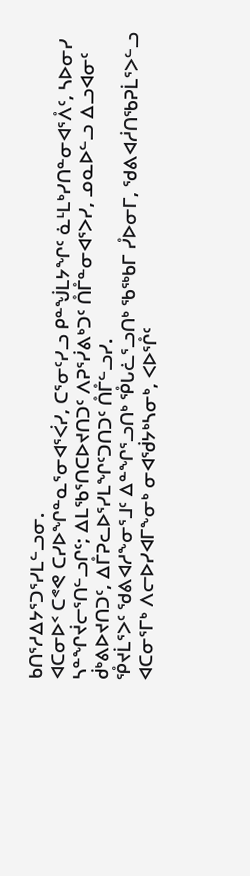ᑲᑎᕐᓱᐃᔭᕐᑐᕐᓯᒪᓪᓗᓂ.
ᐊᑕᓂᐅᑉ ᑕᕝᕙ ᑕᓯᐅᖏᓐᓇᕐᓂᐊᕐᐹᓯ, ᑕᕐᓂᑦᓯᓗ ᑭᓐᖒᒪᔭᖏᑦ ᓈᒻᒪᒃᓯᑎᓐᓂᐊᕐᐰᑦ, ᓴᐅᓂᓯ ᓴᓐᖏᔫᓕᕐᑎᓪᓗᒋᑦ; ᐃᒪᖃᕐᑎᑕᐅᔪᑎᑐᑦ ᐱᕈᕐᓰᕕᒃᑐᑦ ᑍᒤᓐᓂᐊᕐᐳᓯ, ᓄᓇᐅᓪᓗ ᐃᓗᐊᓂᑦ ᑰᒃᕕᐅᔪᑎᑐᑦ, ᐃᒤᕈᓚᐅᕐᓯᒪᖏᑦᑐᑎᑐᑦ ᑍᒤᓪᓗᓯ.
ᕾᔪᒫᕐᐳᑦ ᖁᕕᐊᓱᖕᓂᕐᒧᑦ ᐃᓐᖏᕐᓗᑎᒃ ᕾᒐᓛᕐᓗᑎᒃ ᖃᖅᑲᒥ ᓮᐅᓂᒥ, ᖁᕕᐊᓲᑎᖃᕈᒫᕐᐳᓪᓗ ᐊᑕᓂᕐᒥᒃ ᐱᓕᐅᓯᐊᒥᖕᓂᒃ ᓂᐊᖂᔭᒃᓴᓂᒃ, ᐸᐅᕐᒊᑦ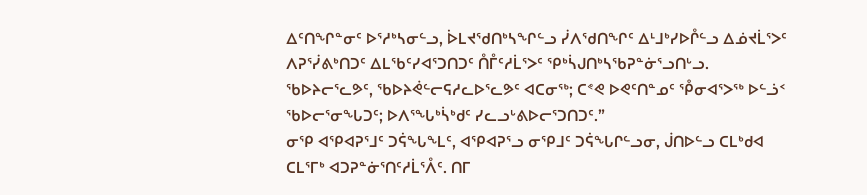ᐃᑦᑎᖏᓐᓂᑦ ᐅᕐᓱᒃᓴᓂᓪᓗ, ᐆᒪᔪᖁᑎᒃᓴᖏᓪᓗ ᓰᐱᖁᑎᖏᑦ ᐃᒻᒧᒃᓯᐅᒊᓪᓗ ᐃᓅᔪᒫᕐᐳᑦ ᐱᕈᕐᓰᕕᒃᑎᑐᑦ ᐃᒪᖃᑦᓯᐊᕐᑐᑎᑐᑦ ᑍᒤᑦᓱᒫᕐᐳᑦ ᕿᒃᓵᒍᑎᒃᓴᖃᕈᓐᓃᕐᓗᑎᒡᓗ.
ᖃᐅᔨᓕᕐᓚᕗᑦ, ᖃᐅᔨᕚᓪᓕᕋᓱᓚᐅᕐᓚᕗᑦ ᐊᑕᓂᖅ; ᑕᕝᕙ ᐅᕙᑦᑎᓐᓄᑦ ᕾᓂᐊᕐᐳᖅ ᐅᓪᓘᑉ ᖃᐅᓕᕐᓂᖓᑐᑦ; ᐅᐱᕐᖓᒃᓵᒃᑯᑦ ᓯᓚᓗᒡᕕᐅᓕᕐᑐᑎᑐᑦ.”
ᓂᕿ ᐊᕿᐊᕈᕐᒧᑦ ᑐᕌᖓᖕᒪᑦ, ᐊᕿᐊᕈᕐᓗ ᓂᕿᒧᑦ ᑐᕌᖓᒋᓪᓗᓂ, ᒎᑎᐅᓪᓗ ᑕᒪᒃᑯᐊ ᑕᒪᕐᒥᒃ ᐊᑐᕈᓐᓃᕐᑎᑦᓱᒫᕐᐰᑦ. ᑎᒥ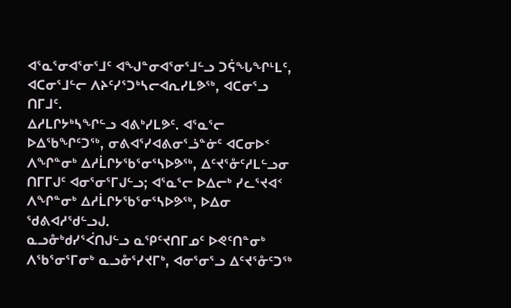ᐊᕐᓇᕐᓂᐊᕐᓂᕐᒧᑦ ᐊᖑᓐᓂᐊᕐᓂᕐᒧᓪᓗ ᑐᕌᖓᖏᒻᒪᑦ, ᐊᑕᓂᕐᒧᓪᓕ ᐱᔨᑦᓯᕐᑐᒃᓴᓕᐊᕆᓯᒪᕗᖅ, ᐊᑕᓂᕐᓗ ᑎᒥᒧᑦ.
ᐃᓱᒪᒋᔭᒃᓴᖏᓪᓗ ᐊᕕᒃᓯᒪᕗᑦ. ᐊᕐᓇᕐᓕ ᐅᐃᖃᖏᑦᑐᖅ, ᓂᕕᐊᕐᓯᐊᕕᓂᕐᓘᓐᓃᑦ ᐊᑕᓂᐅᑉ ᐱᖏᓐᓂᒃ ᐃᓱᒫᒋᔭᖃᕐᓂᕐᓴᐅᕗᖅ, ᐃᑦᔪᕐᓁᑦᓱᒪᓪᓗᓂ ᑎᒥᒥᒍᑦ ᐊᓂᕐᓂᕐᒥᒍᓪᓗ; ᐊᕐᓇᕐᓕ ᐅᐃᓕᒃ ᓯᓚᕐᔪᐊᑉ ᐱᖏᓐᓂᒃ ᐃᓱᒫᒋᔭᖃᕐᓂᕐᓴᐅᕗᖅ, ᐅᐃᓂ ᖁᕕᐊᓱᖁᓪᓗᒍ.
ᓇᓗᓁᒃᑯᓯᕐᐹᑎᒍᓪᓗ ᓇᕿᑦᔪᑎᒥᓄᑦ ᐅᕙᑦᑎᓐᓂᒃ ᐱᖃᕐᓂᕐᒥᓂᒃ ᓇᓗᓁᕐᓯᔪᒥᒃ, ᐊᓂᕐᓂᕐᓗ ᐃᑦᔪᕐᓁᑦᑐᖅ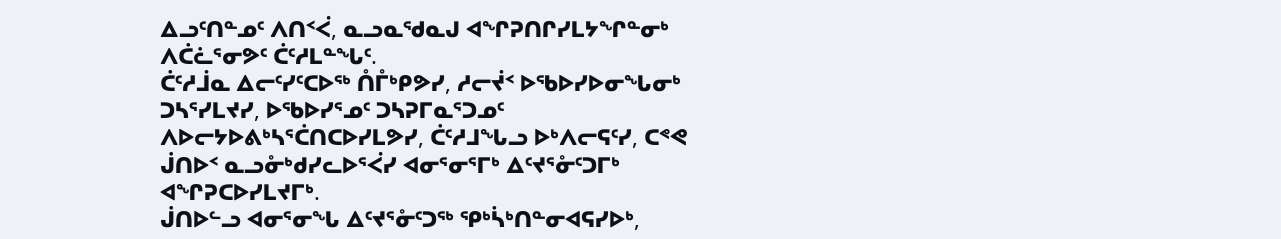ᐃᓗᑦᑎᓐᓄᑦ ᐱᑎᑉᐹ, ᓇᓗᓇᖁᓇᒍ ᐊᖏᕈᑎᒋᓯᒪᔭᖏᓐᓂᒃ ᐱᑖᓛᕐᓂᕗᑦ ᑖᑦᓱᒪᓐᖓᑦ.
ᑖᑦᓱᒨᓇ ᐃᓕᑦᓯᑦᑕᐅᖅ ᑍᒤᒃᑭᕗᓯ, ᓱᓕᔫᑉ ᐅᖃᐅᓯᐅᓂᖓᓂᒃ ᑐᓴᕐᓯᒪᔪᓯ, ᐅᖃᐅᓯᕐᓄᑦ ᑐᓴᕈᒥᓇᕐᑐᓄᑦ ᐱᐅᓕᔭᐅᕕᒃᓴᕐᑖᑎᑕᐅᓯᒪᕗᓯ, ᑖᑦᓱᒧᖓᓗ ᐅᒃᐱᓕᕋᑦᓯ, ᑕᕝᕙ ᒎᑎᐅᑉ ᓇᓗᓁᒃᑯᓯᓚᐅᕐᐹᓯ ᐊᓂᕐᓂᕐᒥᒃ ᐃᑦᔪᕐᓁᑦᑐᒥᒃ ᐊᖏᕈᑕᐅᓯᒪᔪᒥᒃ.
ᒎᑎᐅᓪᓗ ᐊᓂᕐᓂᖓ ᐃᑦᔪᕐᓁᑦᑐᖅ ᕿᒃᓵᒃᑎᓐᓂᐊᕋᓯᐅᒃ,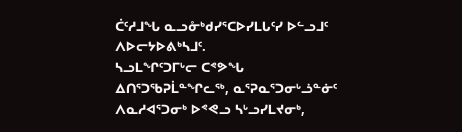ᑖᑦᓱᒧᖓ ᓇᓗᓁᒃᑯᓯᕐᑕᐅᓯᒪᒐᑦᓯ ᐅᓪᓗᒧᑦ ᐱᐅᓕᔭᐅᕕᒃᓴᒧᑦ.
ᓴᓗᒪᖏᑦᑐᒥᒡᓕ ᑕᕝᕗᖓ ᐃᑎᕐᑐᖃᕈᒫᓐᖏᓚᖅ, ᓇᕐᕈᓇᕐᑐᓂᒡᓘᓐᓃᑦ ᐱᓇᓱᐊᕐᑐᓂᒃ ᐅᕝᕙᓗ ᓴᒡᓗᓯᒪᔪᓂᒃ,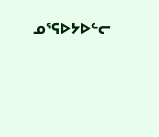ᓄᕐᕋᐅᔭᐅᓪᓕ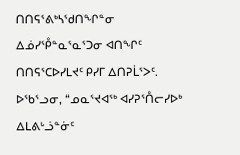ᑎᑎᕋᕐᕕᒃᓴᖁᑎᖏᓐᓂ ᐃᓅᓯᕾᓐᓇᕐᓇᕐᑐᓂ ᐊᑎᖏᑦ ᑎᑎᕋᕐᑕᐅᓯᒪᔪᑦ ᑭᓯᒥ ᐃᑎᕈᒫᕐᐳᑦ.
ᐅᖃᕐᓗᓂ, “ᓄᓇᕐᔪᐊᖅ ᐊᓯᕈᕐᑍᓕᓯᐅᒃ ᐃᒪᕕᒡᓘᓐᓃᑦ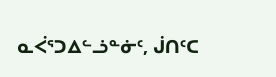ᓇᐹᕐᑐᐃᓪᓘᓐᓃᑦ, ᒎᑎᑦᑕ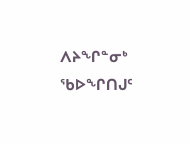ᐱᔨᖏᓐᓂᒃ ᖃᐅᖏᑎᒍᑦ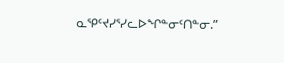ᓇᕿᑦᔪᓯᕐᓯᓚᐅᖏᓐᓂᑦᑎᓐᓂ.”